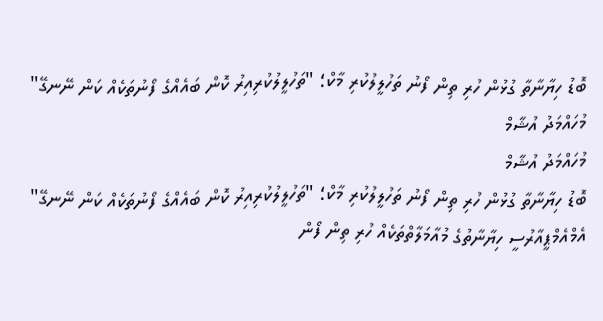ބޮޑު ހިޔާނާތާ ގުޅުން ހުރި ތިން ފޯނު ތަހުލީލުކުރި މާކް؛ "ތަހުލީލުކުރިއިރު ކޮން ބައެއްގެ ފޯނުތަކެއް ކަން ނޭނގޭ"
މުހައްމަދު އުޝާމް
މުހައްމަދު އުޝާމް
ބޮޑު ހިޔާނާތާ ގުޅުން ހުރި ތިން ފޯނު ތަހުލީލުކުރި މާކް؛ "ތަހުލީލުކުރިއިރު ކޮން ބައެއްގެ ފޯނުތަކެއް ކަން ނޭނގޭ"
އެމްއެމްޕީއާރުސީ ހިޔާނާތުގެ މުއާމަލާތްތަކެއް ހުރި ތިން ފޯން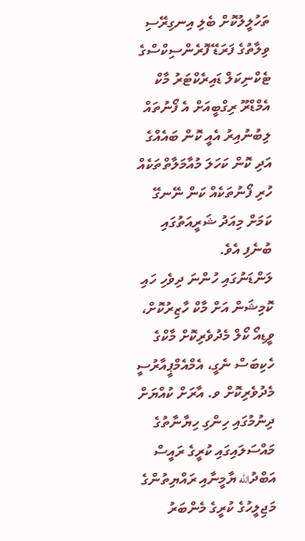ތަހުލީލުކޮށް ބެލި އިނގިރޭސި ވިލާތުގެ ފަރަޑޭ ފޮރެންސިކްސްގެ ޓެކްނިކަލް ޑައިރެކްޓަރު މާކް އެމްޑްރޫ ރިގްބީއަށް އެ ފޯނުތައް ލިބުނުއިރު އެއީ ކޮން ބައެއްގެ އަދި ކޮން ކަހަލަ މުއާމަލާތްތަކެއް ހުރި ފޯނުތަކެއް ކަން ނޭނގޭ ކަމަށް މިއަދު ޝަރީއަތުގައި ބުނެފި އެވެ.
ލަންޑަނުގައި ހުންނަ ދިވެހި ހައި ކޮމިޝަން އަށް މާކް ހާޒިރުކޮށް، ވީޑިއޯ ކޯލް މެދުވެރިކޮށް މާކްގެ ހެކިބަސް ނެގީ، އެމްއެމްޕީއާރުސީ މެދުވެރިކޮށް ވ. އާރަށް ކުއްޔަށް ދިނުމުގައި ހިންގި ހިޔާނާތުގެ މައްސަލައިގައި ކުރީގެ ރައީސް އަބްދުالله ޔާމީނާއި ރައްޔިތުންގެ މަޖިލީހުގެ ކުރީގެ މެންބަރު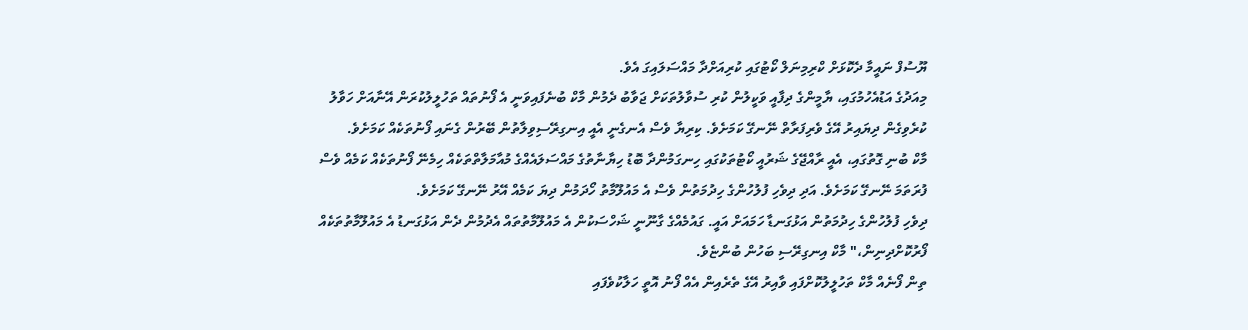ޔޫސުފް ނައީމާ ދެކޮޅަށް ކްރިމިނަލް ކޯޓުގައި ކުރިއަށްދާ މައްސަލައިގަ އެވެ.
މިއަދުގެ އަޑުއެހުމުގައި، ޔާމީންގެ ދިފާއީ ވަކީލުން ކުރި ސުވާލުތަކަށް ޖަވާބު ދެމުން މާކް ބުނެފައިވަނީ އެ ފޯނުތައް ތަހުލީލުކުރަން އޭނާއަށް ހަވާލު ކުރެވިގެން ދިޔައިރު އޭގެ ވެރިފަރާތް ނޭނގޭ ކަމަށެވެ. ކިރިޔާ ވެސް އެނގެނީ އެއީ އިނގިރޭސިވިލާތުން ބޭރުން ގެނައި ފޯނުތަކެއް ކަމަށެވެ.
މާކް ބުނި ގޮތުގައި، އެއީ ރާއްޖޭގެ ޝަރުއީ ކޯޓުތަކުގައި ހިނގަމުންދާ ބޮޑު ހިޔާނާތުގެ މައްސަލައެއްގެ މުއާމަލާތްތަކެއް ހިމެނޭ ފޯނުތަކެއް ކަމެއް ވެސް ފުރަތަމަ ނޭނގޭ ކަމަށެވެ. އަދި ދިވެހި ފުލުހުންގެ ހިދުމަތުން ވެސް އެ މައުލޫމާތު ހޯދަމުން ދިޔަ ކަމެއް އޭރު ނޭނގޭ ކަމަށެވެ.
ދިވެހި ފުލުހުންގެ ހިދުމަތުން އަޅުގަނޑާ ހަމައަށް އައީ. ގައުމެއްގެ ގާނޫނީ ޝަހްސަކުން އެ މައުލޫމާތުތައް އެދުމުން ދެން އަޅުގަނޑު އެ މައުލޫމާތުތަކެއް ފޯރުކޮށްދިނިން،" މާކް އިނގިރޭސި ބަހުން ބުންޏެވެ.
ތިން ފޯނެއް މާކް ތަހުލީލުކޮށްފައި ވާއިރު އޭގެ ތެރެއިން އެއް ފޯނު އޮތީ ހަލާކުވެފައި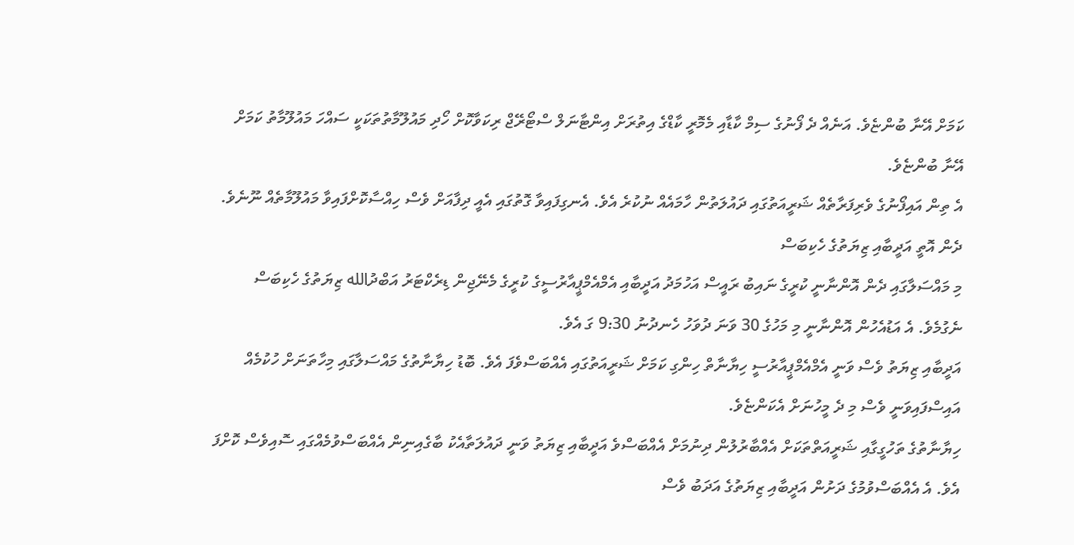ކަމަށް އޭނާ ބުންޏެވެ. އަނެއް ދެ ފޯނުގެ ސިމް ކާޑާއި މެމޮރީ ކާޑްގެ އިތުރަށް އިންޓާނަލް ސްޓޯރޭޖް ރިކަވާކޮށް ހޯދި މައުލޫމާތުތަކަކީ ސައްހަ މައުލޫމާތު ކަމަށް އޭނާ ބުންޏެވެ.
އެ ތިން އައިފޯނުގެ ވެރިފަރާތެއް ޝަރީއަތުގައި ދައުލަތުން ހާމައެއް ނުކުރެ އެވެ. އެނގިފައިވާ ގޮތުގައި އެއީ ދިފާއަށް ވެސް ހިއްސާކޮށްފައިވާ މައުލޫމާތެއް ނޫނެވެ.
ދެން އޮތީ އަދީބާއި ޒިޔަތުގެ ހެކިބަސް
މި މައްސަލާގައި ދެން އޮންނާނީ ކުރީގެ ނައިބު ރައީސް އަހުމަދު އަދީބާއި އެމްއެމްޕީއާރުސީގެ ކުރީގެ މެނޭޖިން ޑިރެކްޓަރު އަބްދުالله ޒިޔަތުގެ ހެކިބަސް ނެގުމެވެ. އެ އަޑުއެހުން އޮންނާނީ މި މަހުގެ 30 ވަނަ ދުވަހު ހެނދުނު 9:30 ގަ އެވެ.
އަދީބާއި ޒިޔަތު ވެސް ވަނީ އެމްއެމްޕީއާރުސީ ހިޔާނާތް ހިންގި ކަމަށް ޝަރީއަތުގައި އެއްބަސްވެފަ އެވެ. ބޮޑު ހިޔާނާތުގެ މައްސަލާގައި މިހާތަނަށް ހުކުމެއް އައިސްފައިވަނީ ވެސް މި ދެ މީހުނަށް އެކަންޏެވެ.
ހިޔާނާތުގެ ތަހުގީގާއި ޝަރީއަތްތަކަށް އެއްބާރުލުން ދިނުމަށް އެއްބަސްވެ އަދީބާއި ޒިޔަތު ވަނީ ދައުލަތާއެކު ބާގެއިނިން އެއްބަސްވުމެއްގައި ސޮއިވެސް ކޮށްފަ އެވެ. އެ އެއްބަސްވުމުގެ ދަށުން އަދީބާއި ޒިޔަތުގެ އަދަބު ވެސް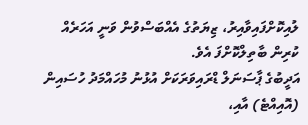ލުއިކޮށްފައިވާއިރު، ޒިޔަތުގެ އެއްބަސްވުން ވަނީ އަހަރެއް ކުރިން ބާތިލްކޮށްފަ އެވެ.
އަދީބުގެ ޕާސަނަލް ޑްރައިވަރަކަށް އުޅުނު މުހައްމަދު ހުސައިން (އޮއިއްޓެ) އާއި،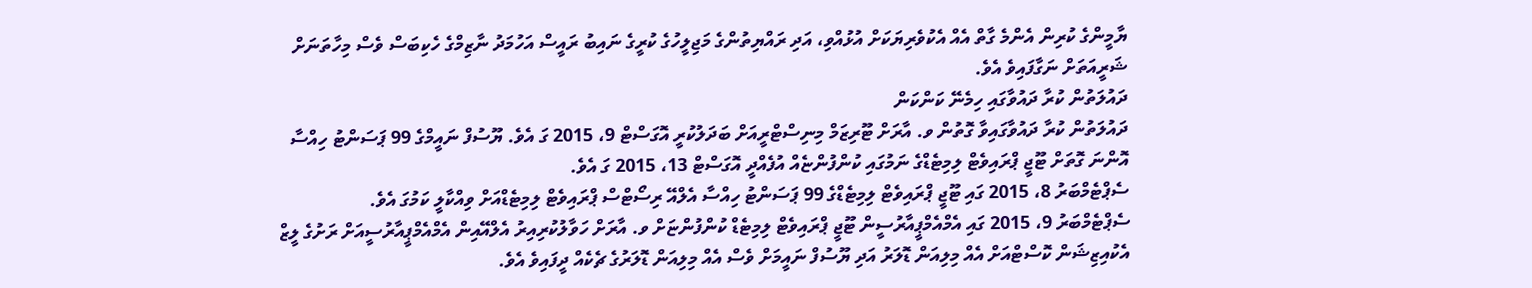ޔާމީންގެ ކުރިން އެންމެ ގާތް އެއް އެކުވެރިޔަކަށް އުޅުއްވި، އަދި ރައްޔިތުންގެ މަޖިލީހުގެ ކުރީގެ ނައިބު ރައީސް އަހުމަދު ނާޒިމްގެ ހެކިބަސް ވެސް މިހާތަނަށް ޝަރީއަތަށް ނަގާފައިވެ އެވެ.
ދައުލަތުން ކުރާ ދައުވާގައި ހިމެނޭ ކަންކަން
ދައުލަތުން ކުރާ ދައުވާގައިވާ ގޮތުން ވ. އާރަށް ޓޫރިޒަމް މިނިސްޓްރީއަށް ބަދަލުކުރީ އޮގަސްޓް 9، 2015 ގަ އެވެ. ޔޫސުފް ނައީމްގެ 99 ޕަސަންޓު ހިއްސާ އޮންނަ ގޮތަށް ޓޫޖީ ޕްރައިވެޓް ލިމިޓެޑްގެ ނަމުގައި ކުންފުންޏެއް އުފެއްދީ އޮގަސްޓް 13، 2015 ގަ އެވެ.
ސެޕްޓެމްބަރު 8، 2015 ގައި ޓޫޖީ ޕްރައިވެޓް ލިމިޓެޑްގެ 99 ޕަސަންޓު ހިއްސާ އެލްއޭ ރިސޯޓްސް ޕްރައިވެޓް ލިމިޓެޑްއަށް ވިއްކާލީ ކަމުގަ އެވެ.
ސެޕްޓެމްބަރު 9، 2015 ގައި އެމްއެމްޕީއާރުސީން ޓޫޖީ ޕްރައިވެޓް ލިމިޓެޑް ކުންފުންޏަށް ވ. އާރަށް ހަވާލުކުރިއިރު އެލްއޭއިން އެމްއެމްޕީއާރުސީއަށް ރަށުގެ ލީޒް އެކުއިޒިޝަން ކޮސްޓްއަށް އެއް މިލިއަން ޑޮލަރު އަދި ޔޫސުފް ނައީމަށް ވެސް އެއް މިލިއަން ޑޮލަރުގެ ޗެކެއް ދީފައިވެ އެވެ.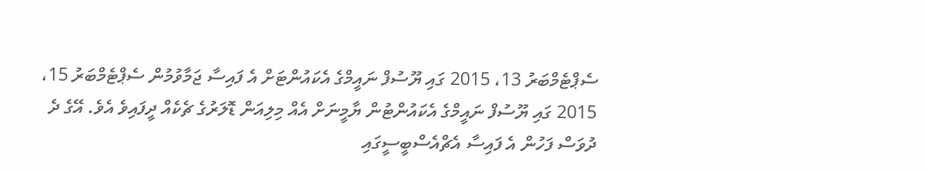ސެޕްޓެމްބަރު 13، 2015 ގައި ޔޫސުފް ނައީމްގެ އެކައުންޓަށް އެ ފައިސާ ޖަމާވުމުން ސެޕްޓެމްބަރު 15، 2015 ގައި ޔޫސުފް ނައީމްގެ އެކައުންޓުން ޔާމީނަށް އެއް މިލިއަން ޑޮލަރުގެ ޗެކެއް ދީފައިވެ އެވެ. އޭގެ ދެ ދުވަސް ފަހުން އެ ފައިސާ އެޗްއެސްބީސީގައި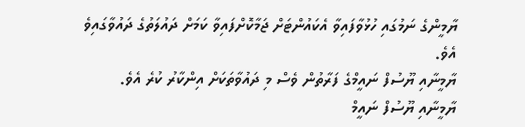ޔާމީންގެ ނަމުގައި ހުޅުވާފައިވާ އެކައުންޓަށް ޖަމާކޮށްފައިވާ ކަމަށް ދައުލަތުގެ ދައުވާގައިވެ އެވެ.
ޔާމީނާއި ޔޫސުފް ނައީމްގެ ފަރާތުން ވެސް މި ދައުވާތަކަށް އިންކާރު ކުރެ އެވެ. ޔާމީނާއި ޔޫސުފް ނައީމް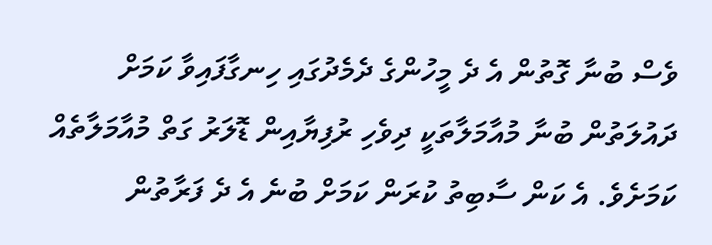ވެސް ބުނާ ގޮތުން އެ ދެ މީހުންގެ ދެމެދުގައި ހިނގާފައިވާ ކަމަށް ދައުލަތުން ބުނާ މުއާމަލާތަކީ ދިވެހި ރުފިޔާއިން ޑޮލަރު ގަތް މުއާމަލާތެއް ކަމަށެވެ. އެ ކަން ސާބިތު ކުރަން ކަމަށް ބުނެ އެ ދެ ފަރާތުން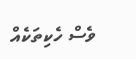ވެސް ހެކިތަކެއް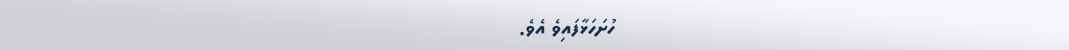ހުށަހަޅާފައިވެ އެވެ.